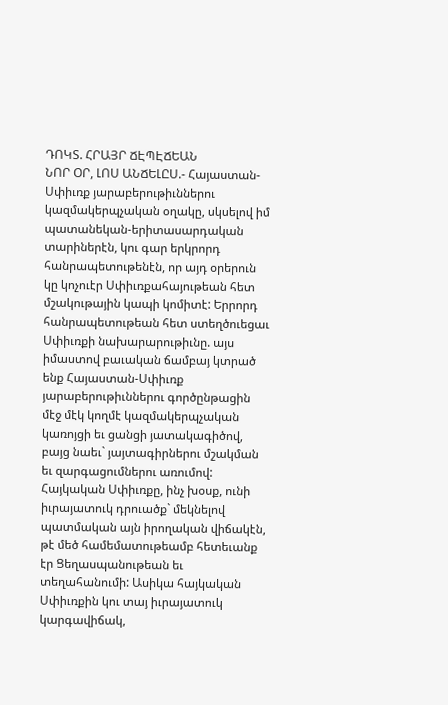ԴՈԿՏ. ՀՐԱՅՐ ՃԷՊԷՃԵԱՆ
ՆՈՐ ՕՐ, ԼՈՍ ԱՆՃԵԼԸՍ.- Հայաստան-Սփիւռք յարաբերութիւններու կազմակերպչական օղակը, սկսելով իմ պատանեկան-երիտասարդական տարիներէն, կու գար երկրորդ հանրապետութենէն, որ այդ օրերուն կը կոչուէր Սփիւռքահայութեան հետ մշակութային կապի կոմիտէ: Երրորդ հանրապետութեան հետ ստեղծուեցաւ Սփիւռքի նախարարութիւնը. այս իմաստով բաւական ճամբայ կտրած ենք Հայաստան-Սփիւռք յարաբերութիւններու գործընթացին մէջ մէկ կողմէ կազմակերպչական կառոյցի եւ ցանցի յատակագիծով, բայց նաեւ` յայտագիրներու մշակման եւ զարգացումներու առումով: Հայկական Սփիւռքը, ինչ խօսք, ունի իւրայատուկ դրուածք` մեկնելով պատմական այն իրողական վիճակէն, թէ մեծ համեմատութեամբ հետեւանք էր Ցեղասպանութեան եւ տեղահանումի: Ասիկա հայկական Սփիւռքին կու տայ իւրայատուկ կարգավիճակ,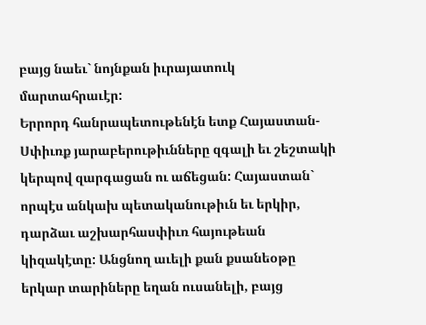բայց նաեւ` նոյնքան իւրայատուկ մարտահրաւէր:
Երրորդ հանրապետութենէն ետք Հայաստան-Սփիւռք յարաբերութիւնները զգալի եւ շեշտակի կերպով զարգացան ու աճեցան: Հայաստան` որպէս անկախ պետականութիւն եւ երկիր, դարձաւ աշխարհասփիւռ հայութեան կիզակէտը: Անցնող աւելի քան քսանեօթը երկար տարիները եղան ուսանելի, բայց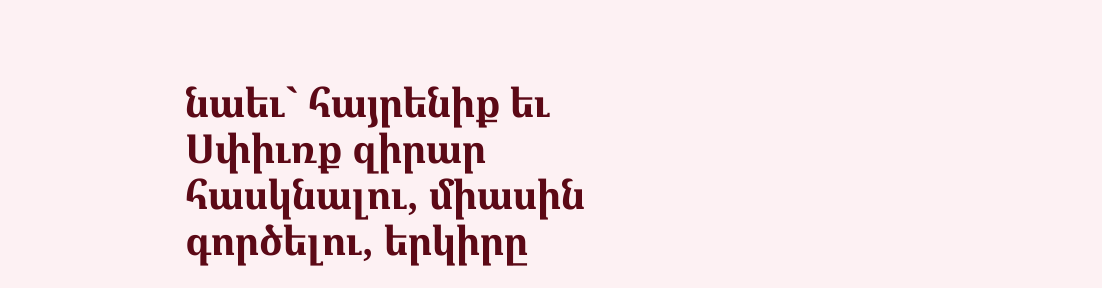նաեւ` հայրենիք եւ Սփիւռք զիրար հասկնալու, միասին գործելու, երկիրը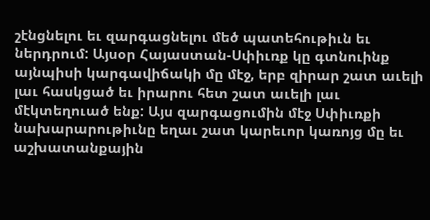շէնցնելու եւ զարգացնելու մեծ պատեհութիւն եւ ներդրում: Այսօր Հայաստան-Սփիւռք կը գտնուինք այնպիսի կարգավիճակի մը մէջ, երբ զիրար շատ աւելի լաւ հասկցած եւ իրարու հետ շատ աւելի լաւ մէկտեղուած ենք: Այս զարգացումին մէջ Սփիւռքի նախարարութիւնը եղաւ շատ կարեւոր կառոյց մը եւ աշխատանքային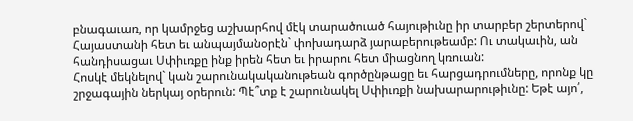բնագաւառ, որ կամրջեց աշխարհով մէկ տարածուած հայութիւնը իր տարբեր շերտերով` Հայաստանի հետ եւ անպայմանօրէն` փոխադարձ յարաբերութեամբ: Ու տակաւին, ան հանդիսացաւ Սփիւռքը ինք իրեն հետ եւ իրարու հետ միացնող կռուան:
Հոսկէ մեկնելով` կան շարունակականութեան գործընթացը եւ հարցադրումները, որոնք կը շրջագային ներկայ օրերուն: Պէ՞տք է շարունակել Սփիւռքի նախարարութիւնը: Եթէ այո՛,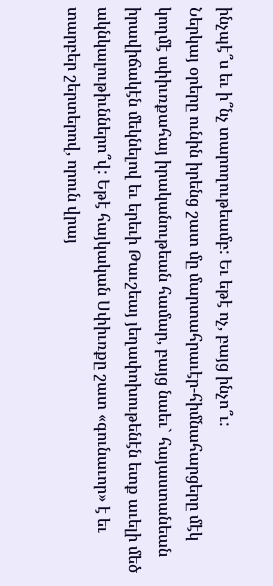ինչպէ՞ս եւ ի՞նչ տարողութեամբ: Եւ եթէ ոչ, բայց ինչո՞ւ:
Ներկայ օրերը ունին իրենց շատ մը մարտահրաւէր-հիմնահարցերը մէկ կողմէ սփիւռքահայ իրականութեան համար, բայց նաեւ` հայաստանեան իրավիճակէն մեկնելով եւ երեւի Թաւշեայ յեղափոխութենէն ետք աւելի մեծ ակնկալութիւններո՞վ: Եթէ հայկական Սփիւռքը շատ «գունաւոր» է եւ տարբեր շերտերով, որուն վրայ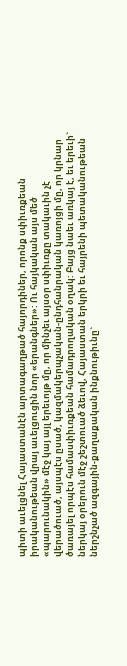պիտի աւելցնել Հայաստանէն արտագաղթած հայորդիներ, որոնք սփիւռքեան իրականութեան վրայ աւելցուցին նոր «երանգներ»: Ու հայկական այս մեծ «պարունակին» մէջ կայ այլ երեւոյթ մը, որ մինչեւ այսօր սփիւռքը տակաւին չէ վերածուած, այսպէս ըսած, կազմակերպչական-ընդհանրական կառոյցի մը, որ կրնար ծառայել որպէս համասփիւռքեան համադրողական օղակ: Բայց նաեւ առկայ է, եւ երեւի` ներկայ օրերուն մէջ շեշտուած ձեւով, Հայաստան երկրի եւ հայրենի պետականութեան ներշնչած ազգային-քաղաքական ինքնութիւնը`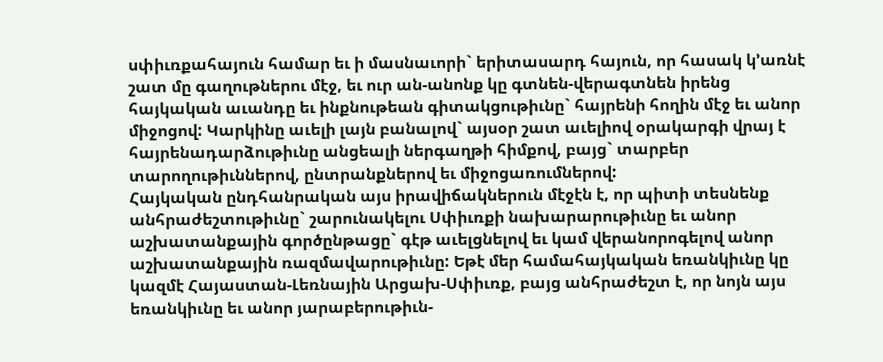սփիւռքահայուն համար եւ ի մասնաւորի` երիտասարդ հայուն, որ հասակ կ՚առնէ շատ մը գաղութներու մէջ, եւ ուր ան-անոնք կը գտնեն-վերագտնեն իրենց հայկական աւանդը եւ ինքնութեան գիտակցութիւնը` հայրենի հողին մէջ եւ անոր միջոցով: Կարկինը աւելի լայն բանալով` այսօր շատ աւելիով օրակարգի վրայ է հայրենադարձութիւնը անցեալի ներգաղթի հիմքով, բայց` տարբեր տարողութիւններով, ընտրանքներով եւ միջոցառումներով:
Հայկական ընդհանրական այս իրավիճակներուն մէջէն է, որ պիտի տեսնենք անհրաժեշտութիւնը` շարունակելու Սփիւռքի նախարարութիւնը եւ անոր աշխատանքային գործընթացը` գէթ աւելցնելով եւ կամ վերանորոգելով անոր աշխատանքային ռազմավարութիւնը: Եթէ մեր համահայկական եռանկիւնը կը կազմէ Հայաստան-Լեռնային Արցախ-Սփիւռք, բայց անհրաժեշտ է, որ նոյն այս եռանկիւնը եւ անոր յարաբերութիւն-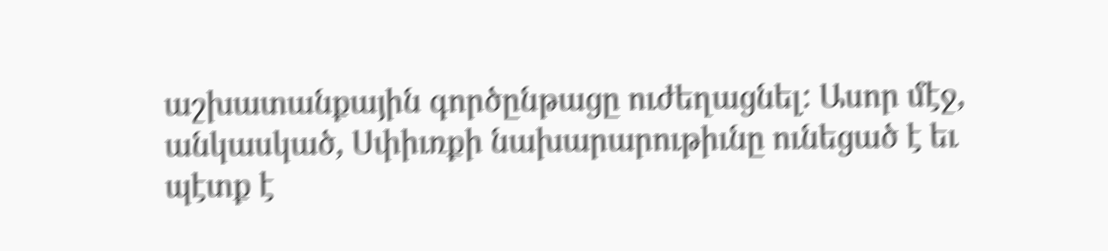աշխատանքային գործընթացը ուժեղացնել: Ասոր մէջ, անկասկած, Սփիւռքի նախարարութիւնը ունեցած է եւ պէտք է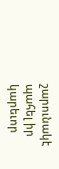շարունակէ պահել իր կարեւոր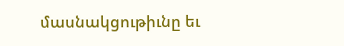մասնակցութիւնը եւ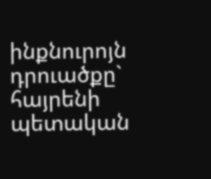ինքնուրոյն դրուածքը` հայրենի պետական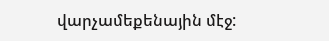վարչամեքենային մէջ: